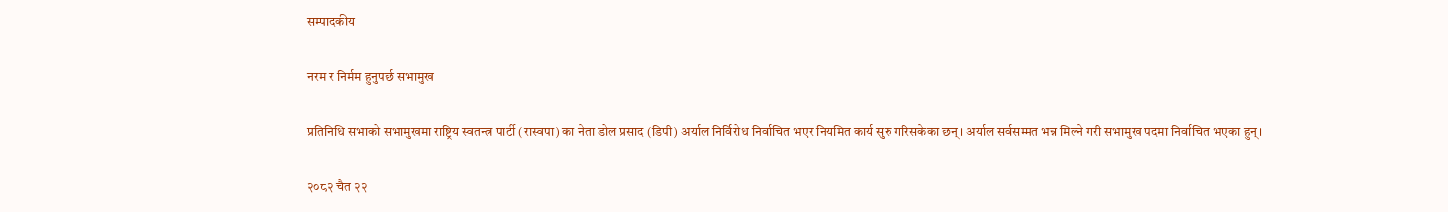सम्पादकीय

नरम र निर्मम हुनुपर्छ सभामुख

प्रतिनिधि सभाको सभामुखमा राष्ट्रिय स्वतन्त्र पार्टी (रास्वपा) का नेता डोल प्रसाद (डिपी) अर्याल निर्विरोध निर्वाचित भएर नियमित कार्य सुरु गरिसकेका छन्। अर्याल सर्वसम्मत भन्न मिल्ने गरी सभामुख पदमा निर्वाचित भएका हुन्।

२०८२ चैत २२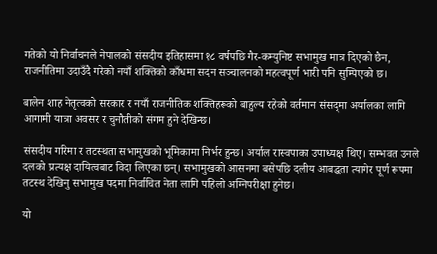गतेको यो निर्वाचनले नेपालको संसदीय इतिहासमा १८ वर्षपछि गैर-कम्युनिष्ट सभामुख मात्र दिएको छैन, राजनीतिमा उदाउँदै गरेको नयाँ शक्तिको काँधमा सदन सञ्चालनको महत्वपूर्ण भारी पनि सुम्पिएको छ।

बालेन शाह नेतृत्वको सरकार र नयाँ राजनीतिक शक्तिहरूको बाहुल्य रहेको वर्तमान संसद्‌मा अर्यालका लागि आगामी यात्रा अवसर र चुनौतीको संगम हुने देखिन्छ।

संसदीय गरिमा र तटस्थता सभामुखको भूमिकामा निर्भर हुन्छ। अर्याल रास्वपाका उपाध्यक्ष थिए। सम्भवत उनले दलको प्रत्यक्ष दायित्वबाट विदा लिएका छन्। सभामुखको आसनमा बसेपछि दलीय आबद्धता त्यागेर पूर्ण रूपमा तटस्थ देखिनु सभामुख पदमा निर्वाचित नेता लागि पहिलो अग्निपरीक्षा हुनेछ।

यो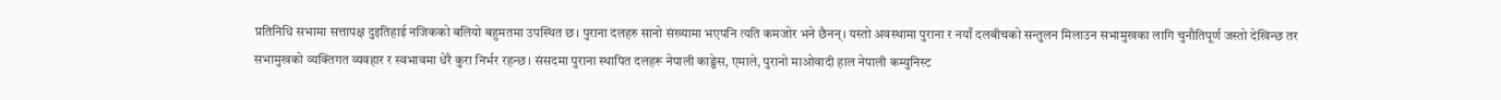प्रतिनिधि सभामा सत्तापक्ष दुइतिहाई नजिकको बलियो बहुमतमा उपस्थित छ। पुराना दलहरु सानो संख्यामा भएपनि त्यति कमजोर भने छैनन्। यस्तो अवस्थामा पुराना र नयाँ दलबीचको सन्तुलन मिलाउन सभामुखका लागि चुनौतिपूर्ण जस्तो देखिन्छ तर सभामुखको व्यक्तिगत व्यवहार र स्वभावमा धेरै कुरा निर्भर रहन्छ। संसदमा पुराना स्थापित दलहरू नेपाली काङ्ग्रेस, एमाले, पुरानो माओवादी हाल नेपाली कम्युनिस्ट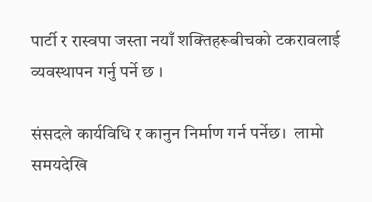पार्टी र रास्वपा जस्ता नयाँ शक्तिहरूबीचको टकरावलाई व्यवस्थापन गर्नु पर्ने छ ।

संसदले कार्यविधि र कानुन निर्माण गर्न पर्नेछ।  लामो समयदेखि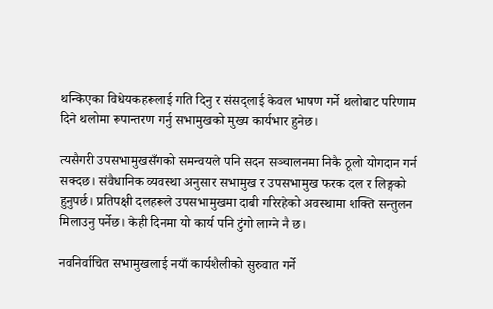थन्किएका विधेयकहरूलाई गति दिनु र संसद्‌लाई केवल भाषण गर्ने थलोबाट परिणाम दिने थलोमा रूपान्तरण गर्नु सभामुखको मुख्य कार्यभार हुनेछ।

त्यसैगरी उपसभामुखसँगको समन्वयले पनि सदन सञ्चालनमा निकै ठूलो योगदान गर्न सक्दछ। संवैधानिक व्यवस्था अनुसार सभामुख र उपसभामुख फरक दल र लिङ्गको हुनुपर्छ। प्रतिपक्षी दलहरूले उपसभामुखमा दाबी गरिरहेको अवस्थामा शक्ति सन्तुलन मिलाउनु पर्नेछ। केही दिनमा यो कार्य पनि टुंगो लाग्ने नै छ।

नवनिर्वाचित सभामुखलाई नयाँ कार्यशैलीको सुरुवात गर्ने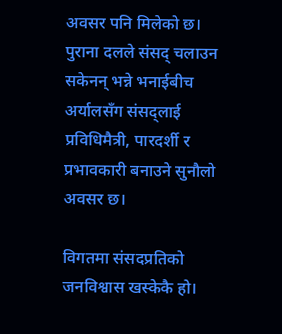अवसर पनि मिलेको छ। पुराना दलले संसद् चलाउन सकेनन् भन्ने भनाईबीच अर्यालसँग संसद्‌लाई प्रविधिमैत्री, पारदर्शी र प्रभावकारी बनाउने सुनौलो अवसर छ।

विगतमा संसदप्रतिको जनविश्वास खस्केकै हो।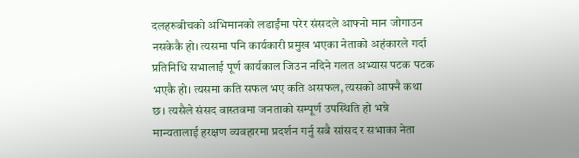दलहरुबीचको अभिमानको लडाईंमा परेर संसदले आफ्नो मान जोगाउन नसकेकै हो। त्यसमा पनि कार्यकारी प्रमुख भएका नेताको अहंकारले गर्दा प्रतिनिधि सभालाई पूर्ण कार्यकाल जिउन नदिने गलत अभ्यास पटक पटक भएकै हो। त्यसमा कति सफल भए कति असफल, त्यसको आफ्नै कथा छ। त्यसैले संसद वास्तवमा जनताको सम्पूर्ण उपस्थिति हो भन्ने मान्यतालाई हरक्षण व्यवहारमा प्रदर्शन गर्नु सबै सांसद र सभाका नेता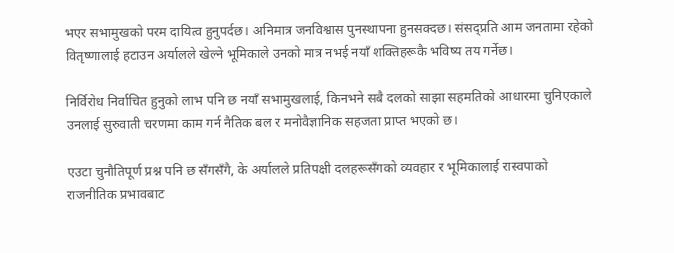भएर सभामुखको परम दायित्व हुनुपर्दछ। अनिमात्र जनविश्वास पुनस्थापना हुनसक्दछ। संसद्प्रति आम जनतामा रहेको वितृष्णालाई हटाउन अर्यालले खेल्ने भूमिकाले उनको मात्र नभई नयाँ शक्तिहरूकै भविष्य तय गर्नेछ।

निर्विरोध निर्वाचित हुनुको लाभ पनि छ नयाँ सभामुखलाई, किनभने सबै दलको साझा सहमतिको आधारमा चुनिएकाले उनलाई सुरुवाती चरणमा काम गर्न नैतिक बल र मनोवैज्ञानिक सहजता प्राप्त भएको छ।

एउटा चुनौतिपूर्ण प्रश्न पनि छ सँगसँगै, के अर्यालले प्रतिपक्षी दलहरूसँगको व्यवहार र भूमिकालाई रास्वपाको  राजनीतिक प्रभावबाट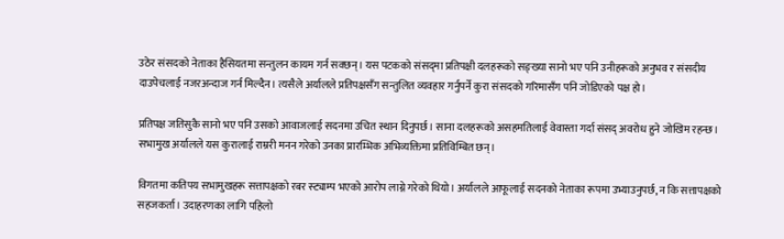उठेर संसदको नेताका हैसियतमा सन्तुलन कायम गर्न सक्छन्। यस पटकको संसद्‌मा प्रतिपक्षी दलहरूको सङ्ख्या सानो भए पनि उनीहरूको अनुभव र संसदीय दाउपेचलाई नजरअन्दाज गर्न मिल्दैन। त्यसैले अर्यालले प्रतिपक्षसँग सन्तुलित व्यवहार गर्नुपर्ने कुरा संसदको गरिमासँग पनि जोडिएको पक्ष हो।

प्रतिपक्ष जतिसुकै सानो भए पनि उसको आवाजलाई सदनमा उचित स्थान दिनुपर्छ। साना दलहरूको असहमतिलाई वेवास्ता गर्दा संसद् अवरोध हुने जोखिम रहन्छ। सभामुख अर्यालले यस कुरालाई राम्ररी मनन गरेको उनका प्रारम्भिक अभिव्यक्तिमा प्रतिविम्बित छन्।

विगतमा कतिपय सभामुखहरू सत्तापक्षको रबर स्ट्याम्प भएको आरोप लाग्ने गरेको थियो। अर्यालले आफूलाई सदनको नेताका रूपमा उभ्याउनुपर्छ, न कि सत्तापक्षको सहजकर्ता। उदाहरणका लागि पहिलो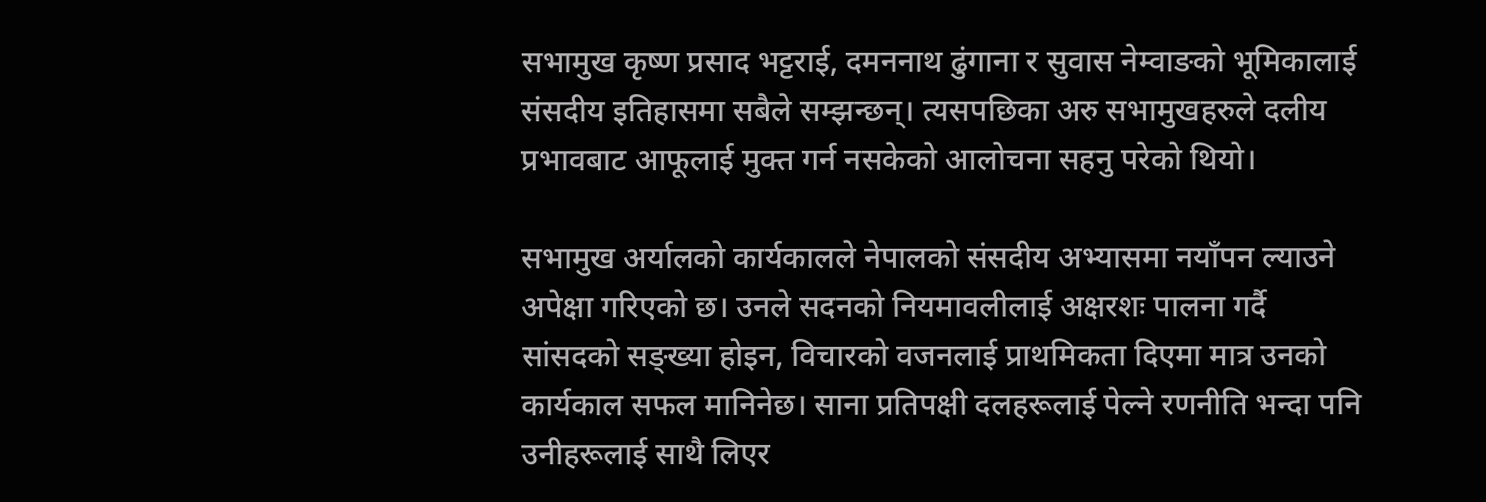सभामुख कृष्ण प्रसाद भट्टराई, दमननाथ ढुंगाना र सुवास नेम्वाङको भूमिकालाई संसदीय इतिहासमा सबैले सम्झन्छन्। त्यसपछिका अरु सभामुखहरुले दलीय प्रभावबाट आफूलाई मुक्त गर्न नसकेको आलोचना सहनु परेको थियो।

सभामुख अर्यालको कार्यकालले नेपालको संसदीय अभ्यासमा नयाँपन ल्याउने अपेक्षा गरिएको छ। उनले सदनको नियमावलीलाई अक्षरशः पालना गर्दै सांसदको सङ्ख्या होइन, विचारको वजनलाई प्राथमिकता दिएमा मात्र उनको कार्यकाल सफल मानिनेछ। साना प्रतिपक्षी दलहरूलाई पेल्ने रणनीति भन्दा पनि उनीहरूलाई साथै लिएर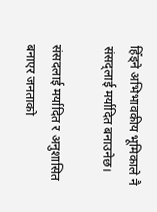हिँड्ने अभिभावकीय भूमिकाले नै संसद्‌लाई मर्यादित बनाउनेछ।

संसदलाई मर्यादित र अनुशासित बनाएर जनताको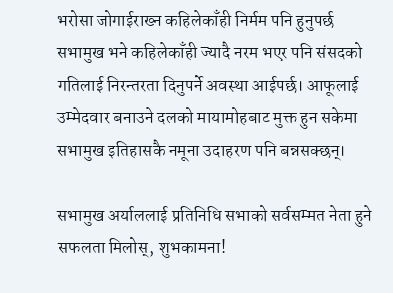भरोसा जोगाईराख्न कहिलेकाँही निर्मम पनि हुनुपर्छ सभामुख भने कहिलेकाँही ज्यादै नरम भएर पनि संसदको गतिलाई निरन्तरता दिनुपर्ने अवस्था आईपर्छ। आफूलाई उम्मेदवार बनाउने दलको मायामोहबाट मुक्त हुन सकेमा सभामुख इतिहासकै नमूना उदाहरण पनि बन्नसक्छन्।

सभामुख अर्याललाई प्रतिनिधि सभाको सर्वसम्मत नेता हुने सफलता मिलोस्, शुभकामना!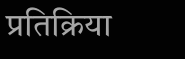प्रतिक्रिया